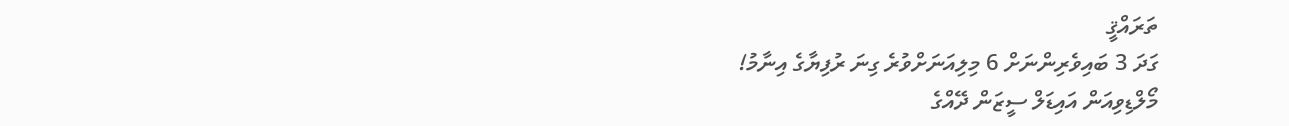ތަރައްޤީ
ގަދަ 3 ބައިވެރިންނަށް 6 މިލިއަނަށްވުރެ ގިނަ ރުފިޔާގެ އިނާމު!
މޯލްޑިވިއަން އައިޑަލް ސީޒަން ދޭއްގެ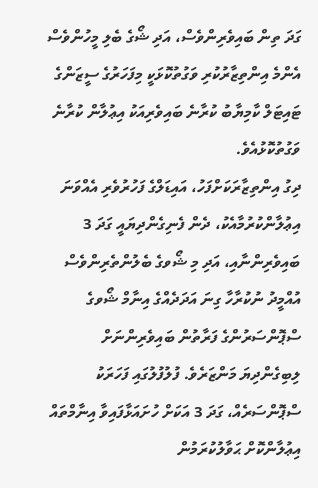ގަދަ ތިން ބައިވެރިންވެސް، އަދި ޝޯގެ ބެލި މީހުންވެސް އެންމެ އިންތިޒާރުކުރި ވަގުތުކޮޅަކީ މިފަހަރުގެ ސީޒަންގެ ޓައިޓަލް ކާމިޔާބު ކުރާނެ ބައިވެރިއަކު އިޢުލާން ކުރާނެ ވަގުތުކޮޅުއެވެ.
ދިގު އިންތިޒާރަކަށްފަހު، އައިޑަލްގެ ފަހުރުވެރި އެއްވަނަ އިޢުލާންކުރުމާއެކު، ދެން ފެނިގެންދިޔައީ ގަދަ 3 ބައިވެރިންނާއި، އަދި މި ޝޯވގެ ބެލުންތެރިންވެސް އުއްމީދު ނުކުރާހާ ގިނަ އަދަދެއްގެ އިނާމް ޝޯވގެ ސްޕޮންސަރުންގެ ފަރާތުން ބައިވެރިންނަށް ލިބިގެންދިޔަ މަންޒަރެވެ. ފުލުފުލުގައި ފަހަރަކު ސްޕޮންސަރެއް، ގަދަ 3 އަކަށް ހުށައަޅާފައިވާ އިނާމްތައް އިޢުލާންކޮށް ޙަވާލުކުރަމުން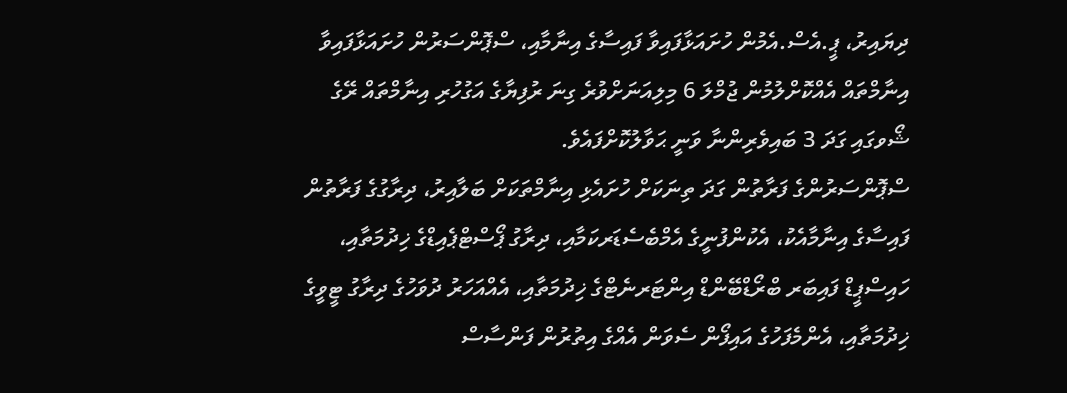ދިޔައިރު، ޕީ.އެސް.އެމުން ހުށައަޅާފައިވާ ފައިސާގެ އިނާމާއި، ސްޕޮންސަރުން ހުށައަޅާފައިވާ އިނާމްތައް އެއްކޮށްލުމުން ޖުމްލަ 6 މިލިއަނަށްވުރެ ގިނަ ރުފިޔާގެ އަގުހުރި އިނާމްތައް ރޭގެ ޝޯވގައި ގަދަ 3 ބައިވެރިންނާ ވަނީ ޙަވާލުކޮށްފައެވެ.
ސްޕޮންސަރުންގެ ފަރާތުން ގަދަ ތިނަކަށް ހުށައެޅި އިނާމްތަކަށް ބަލާއިރު، ދިރާގުގެ ފަރާތުން ފައިސާގެ އިނާމާއެކު، އެކުންފުނީގެ އެމްބެސެޑަރކަމާއި، ދިރާގު ޕޯސްޓްޕެއިޑްގެ ޚިދުމަތާއި، ހައިސްޕީޑް ފައިބަރ ބްރޯޑްބޭންޑް އިންޓަރނެޓްގެ ޚިދުމަތާއި، އެއްއަހަރު ދުވަހުގެ ދިރާގު ޓީވީގެ ޚިދުމަތާއި، އެންމެފަހުގެ އައިފޯން ސެވަން އެއްގެ އިތުރުން ފަންސާސް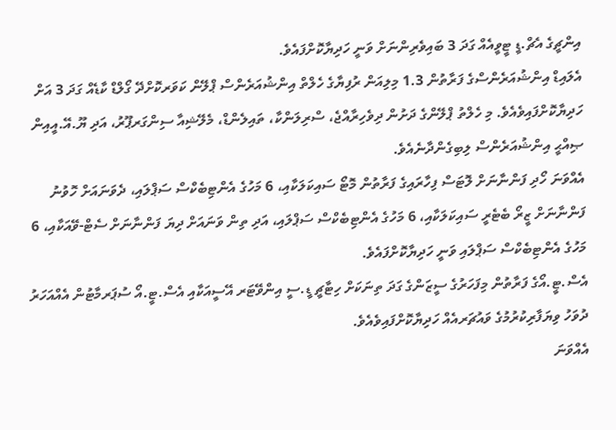އިންޗީގެ އެޗް.ޑީ ޓީވީއެއް ގަދަ 3 ބައިވެރިންނަށް ވަނީ ހަދިޔާކޮށްފައެވެ.
އެލައިޑް އިންޝުއަރެންސްގެ ފަރާތުން 1.3 މިލިއަން ރުފިޔާގެ ހެލްތް އިންޝުއަރެންސް ޕްލޭން ކަވަރކޮށްދޭ ގޯލްޑް ކާޑެއް ގަދަ 3 އަށް ހަދިޔާކޮށްފައިވެއެވެ. މި ހެލްތު ޕްލޭންގެ ދަށުން ދިވެހިރާއްޖެ، ސްރިލަންކާ، ތައިލެންޑް، މެލޭޝިއާ ސިންގަރޕޫރު، އަދި ޔޫ.އޭ.އީއިން ޞިއްޙީ އިންޝުއަރެންސް ލިބިގެންދާނެއެވެ.
އެއްވަނަ ހޯދި ފަންނާނަށް ލޮޓަސް ފިހާރައިގެ ފަރާތުން މޮޓޯ ސައިކަލަކާއި، 6 މަހުގެ އެންޓިބެކްސް ސަޕްލައި، ދެވަނައަށް ހޮވުނު ފަންނާނަށް ޒީރޯ ބެޓެރީ ސައިކަލަކާއި، 6 މަހުގެ އެންޓިބެކްސް ސަޕްލައި، އަދި ތިން ވަނައަށް ދިޔަ ފަންނާނަށް ސެޓް-ވޭއަކާއި، 6 މަހުގެ އެންޓިބެކްސް ސަޕްލައި ވަނީ ހަދިޔާކޮށްފައެވެ.
އެސް.ޓީ.އޯގެ ފަރާތުން މިފަހަރުގެ ސީޒަންގެ ގަދަ ތިނަކަށް ހިޓާޗީ ޑީ.ސީ އިންވޭޓަރ އޭސީއަކާއި އެސް.ޓީ.އޯ ސުޕަރމާޓުން އެއްއަހަރު ދުވަހު ވިޔަފާރިކުރުމުގެ ވައުޗަރއެއް ހަދިޔާކޮށްފައިވެއެވެ.
އެއްވަނަ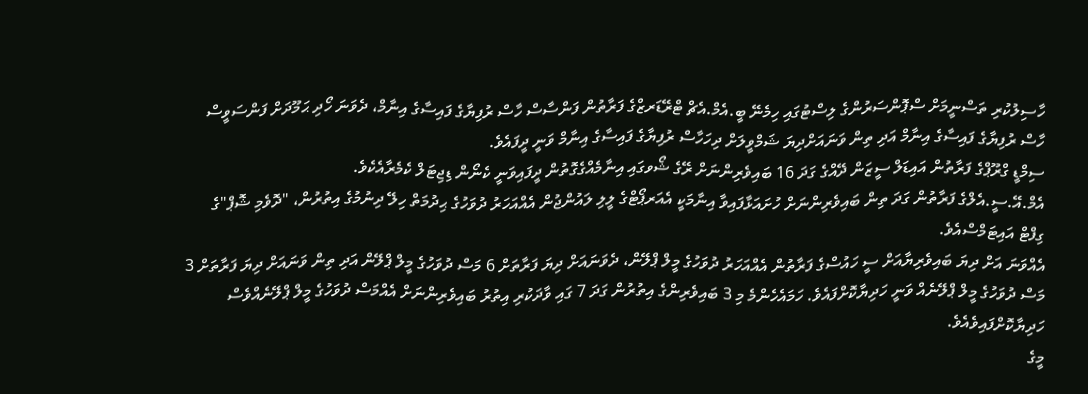ހާސިލުކުރި ތަސްނީމަށް ސްޕޮންސަރުންގެ ލިސްޓުގައި ހިމެނޭ ބީ.އެމް.އެޗް ޓްރޭޑަރޒްގެ ފަރާތުން ފަންސާސް ހާސް ރުފިޔާގެ ފައިސާގެ އިނާމް، ދެވަނަ ހޯދި ޙަމޫދަށް ފަންސަވީސް ހާސް ރުފިޔާގެ ފައިސާގެ އިނާމް އަދި ތިން ވަނައަށްދިޔަ ޝަމްވީލަށް ދިހަހާސް ރުފިޔާގެ ފައިސާގެ އިނާމް ވަނީ ދީފައެވެ.
ސިމްޑީ ގްރޫޕްގެ ފަރާތުން އައިޑަލް ސީޒަން ދޭއްގެ ގަދަ 16 ބައިވެރިންނަށް ރޭގެ ޝޯވގައި އިނާމެއްގެގޮތުން ދީފައިވަނީ ކެނޯން ޑިޖިޓަލް ކެމެރާއެކެވެ.
އެމް.އޭ.ސީ.އެލްގެ ފަރާތުން ގަދަ ތިން ބައިވެރިންނަށް ހުށައަޅާފައިވާ އިނާމަކީ އެއަރޕޯޓްގެ ލީލި ލައުންޖުން އެއްއަހަރު ދުވަހުގެ ޙިދުމަތް ހިލޭ ދިނުމުގެ އިތުރުން، "ދޮވެމި ޝޮޕް"ގެ ގިފްޓް އައިޓަމްސްއެވެ.
އެއްވަނަ އަށް ދިޔަ ބައިވެރިޔާއަށް ސީ ހައުސްގެ ފަރާތުން އެއްއަހަރު ދުވަހުގެ މީލް ޕްލޭން، ދެވަނައަށް ދިޔަ ފަރާތަށް 6 މަސް ދުވަހުގެ މީލް ޕްލޭން އަދި ތިން ވަނައަށް ދިޔަ ފަރާތަށް 3 މަސް ދުވަހުގެ މީލް ޕްލޭނެއް ވަނީ ހަދިޔާކޮށްފައެވެ. ހަމައެހެންމެ މި 3 ބައިވެރިންގެ އިތުރުން ގަދަ 7 ގައި ވާދަކުރި އިތުރު ބައިވެރިންނަށް އެއްމަސް ދުވަހުގެ މީލް ޕްލޭނެއްވެސް ހަދިޔާކޮށްފައިވެއެވެ.
މީގެ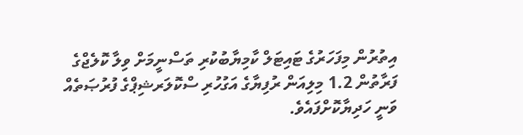އިތުރުން މިފަހަރުގެ ޓައިޓަލް ކާމިޔާބުކުރި ތަސްނީމަށް ވިލާ ކޮލެޖްގެ ފަރާތުން 1.2 މިލިއަން ރުފިޔާގެ އަގުހުރި ސްކޮލަރޝިޕްގެ ފުރުޞަތެއް ވަނީ ހަދިޔާކޮށްފައެވެ.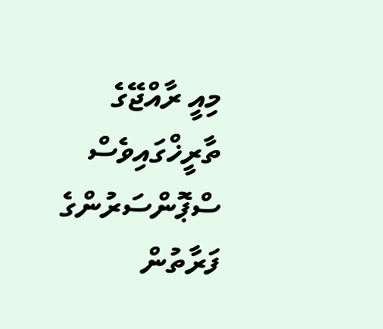މިއީ ރާއްޖޭގެ ތާރީޚްގައިވެސް ސްޕޮންސަރުންގެ ފަރާތުން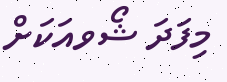މިފަދަ ޝޯވއަކަށް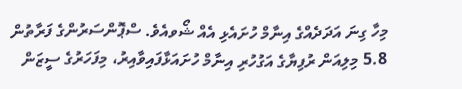މިހާ ގިނަ އަދަދެއްގެ އިނާމް ހުށައެޅި އެއް ޝޯވއެވެ. ސްޕޮންސަރުންގެ ފަރާތުން 5.8 މިލިއަން ރުފިޔާގެ އަގުހުރި އިނާމް ހުށައަޅާފައިވާއިރު، މިފަހަރުގެ ސީޒަން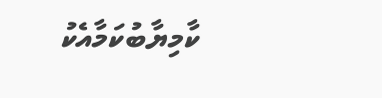ކާމިޔާބުކަމާއެކު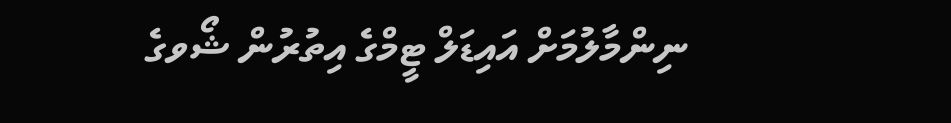ނިންމާލުމަށް އައިޑަލް ޓީމްގެ އިތުރުން ޝޯވގެ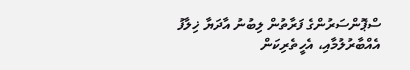ސްޕޮންސަރުންގެ ފަރާތުން ލިބުނު އާދަޔާ ޚިލާފު އެއްބާރުލުމާއި، އެހީތެރިކަން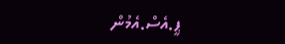ޕީ.އެސް.އެމުން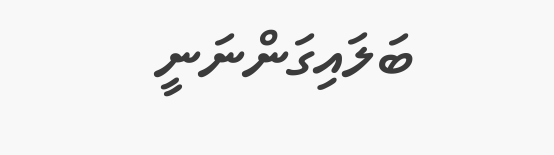ބަލައިގަންނަނީ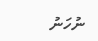ނުހަނު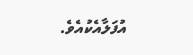އުފަލާއެކުއެވެ.